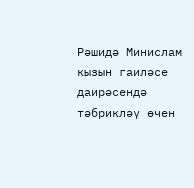Рәшидә Минислам кызын гаиләсе даирәсендә тәбрикләү өчен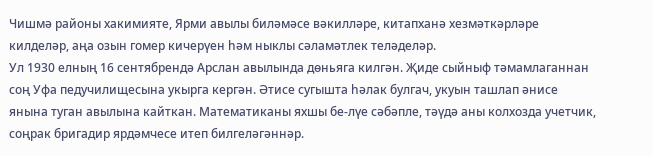Чишмә районы хакимияте, Ярми авылы биләмәсе вәкилләре, китапханә хезмәткәрләре килделәр, аңа озын гомер кичерүен һәм ныклы сәламәтлек теләделәр.
Ул 1930 елның 16 сентябрендә Арслан авылында дөньяга килгән. Җиде сыйныф тәмамлаганнан соң Уфа педучилищесына укырга кергән. Әтисе сугышта һәлак булгач, укуын ташлап әнисе янына туган авылына кайткан. Математиканы яхшы бе-лүе сәбәпле, тәүдә аны колхозда учетчик, соңрак бригадир ярдәмчесе итеп билгеләгәннәр.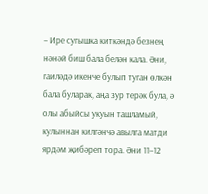– Ире сугышка киткәндә безнең нәнәй биш бала белән кала. Әни, гаиләдә икенче булып туган өлкән бала буларак, аңа зур терәк була, ә олы абыйсы укуын ташламый, кулыннан килгәнчә авылга матди ярдәм җибәреп тора. Әни 11–12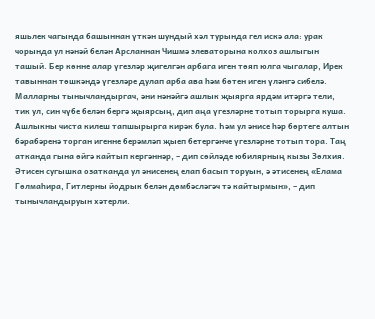яшьлек чагында башыннан үткән шундый хәл турында гел искә ала: урак чорында ул нәнәй белән Арсланнан Чишмә элеваторына колхоз ашлыгын ташый. Бер көнне алар үгезләр җигелгән арбага иген төяп юлга чыгалар, Ирек тавыннан төшкәндә үгезләре дулап арба ава һәм бөтен иген үләнгә сибелә. Малларны тынычландыргач, әни нәнәйгә ашлык җыярга ярдәм итәргә тели, тик ул, син чүбе белән бергә җыярсың, дип аңа үгезләрне тотып торырга куша. Ашлыкны чиста килеш тапшырырга кирәк була. Һәм ул әнисе һәр бөртеге алтын бәрабәренә торган игенне берәмләп җыеп бетергәнче үгезләрне тотып тора. Таң атканда гына өйгә кайтып кергәннәр, – дип сөйләде юбилярның кызы Зөлхия.
Әтисен сугышка озатканда ул әнисенең елап басып торуын, ә әтисенең «Елама Гөлмаһира, Гитлерны йодрык белән дөмбәсләгәч тә кайтырмын», – дип тынычландыруын хәтерли.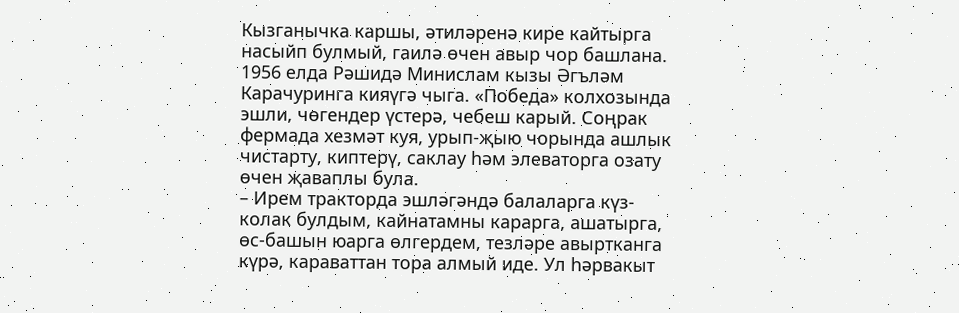Кызганычка каршы, әтиләренә кире кайтырга насыйп булмый, гаилә өчен авыр чор башлана.
1956 елда Рәшидә Минислам кызы Әгъләм Карачуринга кияүгә чыга. «Победа» колхозында эшли, чөгендер үстерә, чебеш карый. Соңрак фермада хезмәт куя, урып-җыю чорында ашлык чистарту, киптерү, саклау һәм элеваторга озату өчен җаваплы була.
– Ирем тракторда эшләгәндә балаларга күз-колак булдым, кайнатамны карарга, ашатырга, өс-башын юарга өлгердем, тезләре авыртканга күрә, караваттан тора алмый иде. Ул һәрвакыт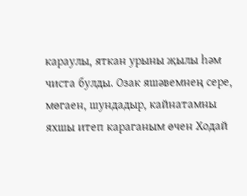караулы, яткан урыны җылы һәм чиста булды. Озак яшәвемнең сере, мөгаен, шундадыр, кайнатамны яхшы итеп караганым өчен Ходай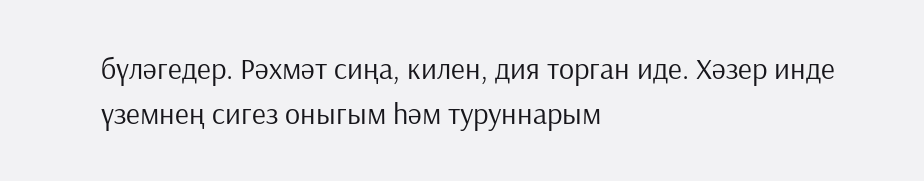бүләгедер. Рәхмәт сиңа, килен, дия торган иде. Хәзер инде үземнең сигез оныгым һәм туруннарым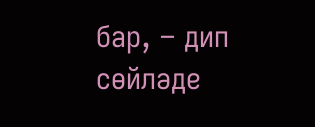бар, – дип сөйләде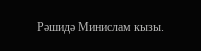Рәшидә Минислам кызы.